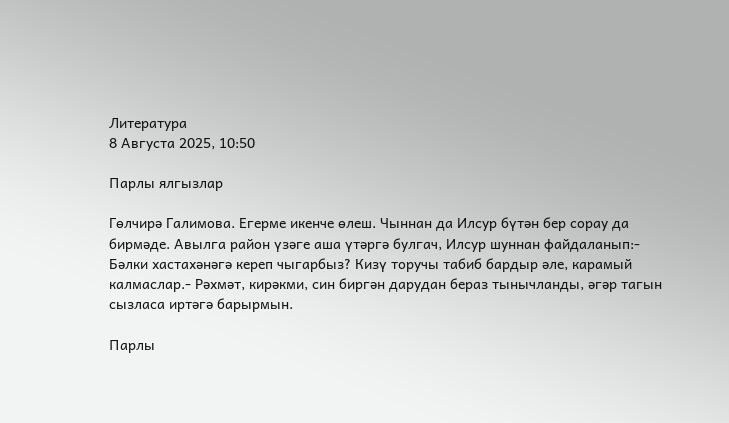Литература
8 Августа 2025, 10:50

Парлы ялгызлар

Гөлчирә Галимова. Егерме икенче өлеш. Чыннан да Илсур бүтән бер сорау да бирмәде. Авылга район үзәге аша үтәргә булгач, Илсур шуннан файдаланып:- Бәлки хастахәнәгә кереп чыгарбыз? Кизү торучы табиб бардыр әле, карамый калмаслар.- Рәхмәт, кирәкми, син биргән дарудан бераз тынычланды, әгәр тагын сызласа иртәгә барырмын.

Парлы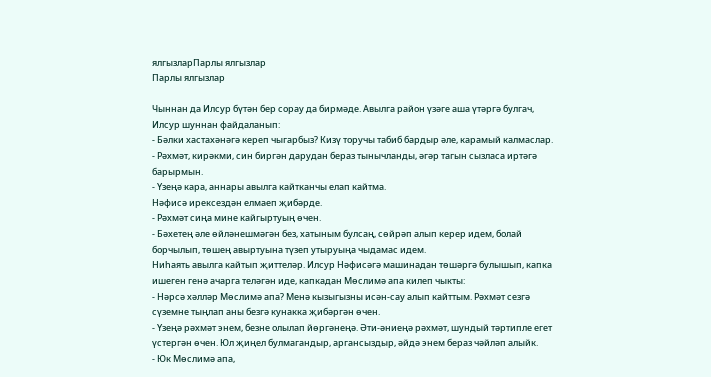ялгызларПарлы ялгызлар
Парлы ялгызлар

Чыннан да Илсур бүтән бер сорау да бирмәде. Авылга район үзәге аша үтәргә булгач, Илсур шуннан файдаланып:
- Бәлки хастахәнәгә кереп чыгарбыз? Кизү торучы табиб бардыр әле, карамый калмаслар.
- Рәхмәт, кирәкми, син биргән дарудан бераз тынычланды, әгәр тагын сызласа иртәгә барырмын.
- Үзеңә кара, аннары авылга кайтканчы елап кайтма.
Нәфисә ирексездән елмаеп җибәрде.
- Рәхмәт сиңа мине кайгыртуың өчен.
- Бәхетең әле өйләнешмәгән без, хатыным булсаң, сөйрәп алып керер идем, болай борчылып, төшең авыртуына түзеп утыруыңа чыдамас идем.
Ниһаять авылга кайтып җиттеләр. Илсур Нәфисәгә машинадан төшәргә булышып, капка ишеген генә ачарга теләгән иде, капкадан Мөслимә апа килеп чыкты:
- Нәрсә хәлләр Мөслимә апа? Менә кызыгызны исән-сау алып кайттым. Рәхмәт сезгә сүземне тыңлап аны безгә кунакка җибәргән өчен.
- Үзеңә рәхмәт энем, безне олылап йөргәнеңә. Әти-әниеңә рәхмәт, шундый тәртипле егет үстергән өчен. Юл җиңел булмагандыр, аргансыздыр, әйдә энем бераз чәйләп алыйк.
- Юк Мөслимә апа,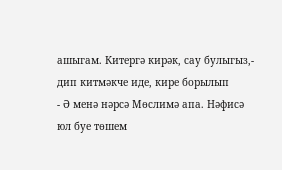ашыгам. Китергә кирәк, сау булыгыз,- дип китмәкче иде, кире борылып
- Ә менә нәрсә Мөслимә апа. Нәфисә юл буе төшем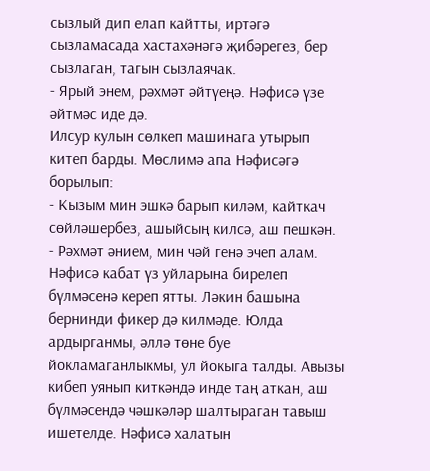сызлый дип елап кайтты, иртәгә сызламасада хастахәнәгә җибәрегез, бер сызлаган, тагын сызлаячак.
- Ярый энем, рәхмәт әйтүеңә. Нәфисә үзе әйтмәс иде дә.
Илсур кулын сөлкеп машинага утырып китеп барды. Мөслимә апа Нәфисәгә борылып:
- Кызым мин эшкә барып киләм, кайткач сөйләшербез, ашыйсың килсә, аш пешкән.
- Рәхмәт әнием, мин чәй генә эчеп алам.
Нәфисә кабат үз уйларына бирелеп бүлмәсенә кереп ятты. Ләкин башына бернинди фикер дә килмәде. Юлда ардырганмы, әллә төне буе йокламаганлыкмы, ул йокыга талды. Авызы кибеп уянып киткәндә инде таң аткан, аш бүлмәсендә чәшкәләр шалтыраган тавыш ишетелде. Нәфисә халатын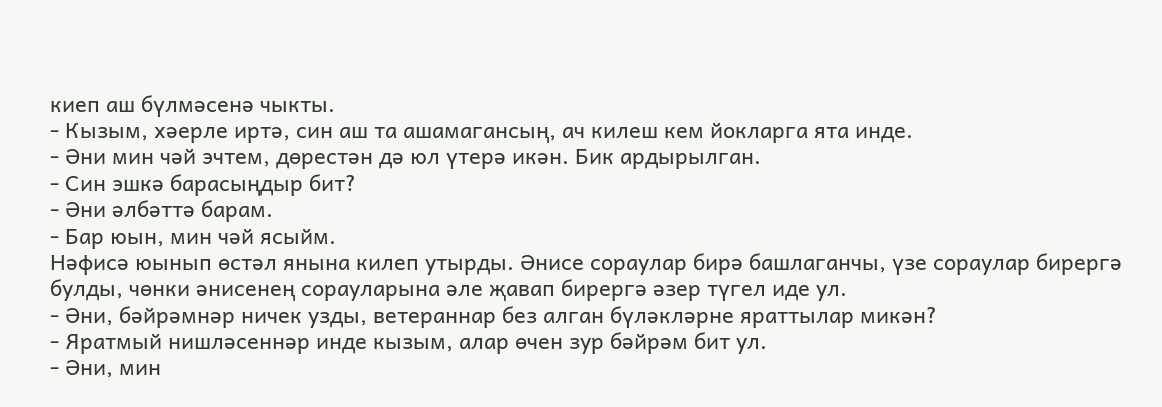киеп аш бүлмәсенә чыкты.
- Кызым, хәерле иртә, син аш та ашамагансың, ач килеш кем йокларга ята инде.
- Әни мин чәй эчтем, дөрестән дә юл үтерә икән. Бик ардырылган.
- Син эшкә барасыңдыр бит?
- Әни әлбәттә барам.
- Бар юын, мин чәй ясыйм.
Нәфисә юынып өстәл янына килеп утырды. Әнисе сораулар бирә башлаганчы, үзе сораулар бирергә булды, чөнки әнисенең сорауларына әле җавап бирергә әзер түгел иде ул.
- Әни, бәйрәмнәр ничек узды, ветераннар без алган бүләкләрне яраттылар микән?
- Яратмый нишләсеннәр инде кызым, алар өчен зур бәйрәм бит ул.
- Әни, мин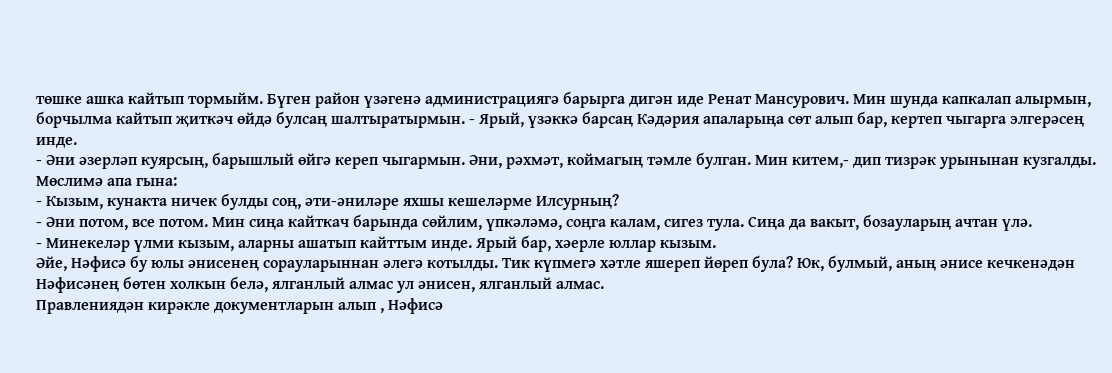төшке ашка кайтып тормыйм. Бүген район үзәгенә администрациягә барырга дигән иде Ренат Мансурович. Мин шунда капкалап алырмын, борчылма кайтып җиткәч өйдә булсаң шалтыратырмын. - Ярый, үзәккә барсаң Кәдәрия апаларыңа сөт алып бар, кертеп чыгарга элгерәсең инде.
- Әни әзерләп куярсың, барышлый өйгә кереп чыгармын. Әни, рәхмәт, коймагың тәмле булган. Мин китем,- дип тизрәк урынынан кузгалды. Мөслимә апа гына:
- Кызым, кунакта ничек булды соң, әти-әниләре яхшы кешеләрме Илсурның?
- Әни потом, все потом. Мин сиңа кайткач барында сөйлим, үпкәләмә, соңга калам, сигез тула. Сиңа да вакыт, бозауларың ачтан үлә.
- Минекеләр үлми кызым, аларны ашатып кайттым инде. Ярый бар, хәерле юллар кызым.
Әйе, Нәфисә бу юлы әнисенең сорауларыннан әлегә котылды. Тик күпмегә хәтле яшереп йөреп була? Юк, булмый, аның әнисе кечкенәдән Нәфисәнең бөтен холкын белә, ялганлый алмас ул әнисен, ялганлый алмас.
Правлениядән кирәкле документларын алып , Нәфисә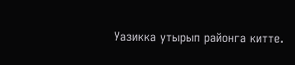Уазикка утырып районга китте.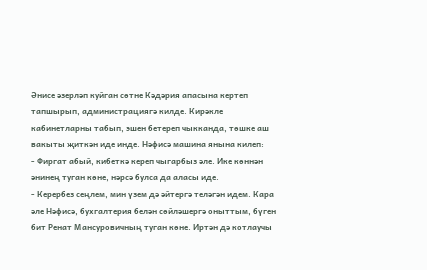Әнисе әзерләп куйган сөтне Кәдәрия апасына кертеп тапшырып, администрациягә килде. Кирәкле кабинетларны табып, эшен бетереп чыкканда, төшке аш вакыты җиткән иде инде. Нәфисә машина янына килеп:
- Фиргат абый, кибеткә кереп чыгарбыз әле. Ике көннән әнинең туган көне, нәрсә булса да аласы иде.
- Керербез сеңлем, мин үзем дә әйтергә теләгән идем. Кара әле Нәфисә, бухгалтерия белән сөйләшергә оныттым, бүген бит Ренат Мансуровичның туган көне. Иртән дә котлаучы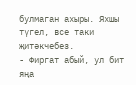булмаган ахыры. Яхшы түгел, все таки җитәкчебез.
- Фиргат абый, ул бит яңа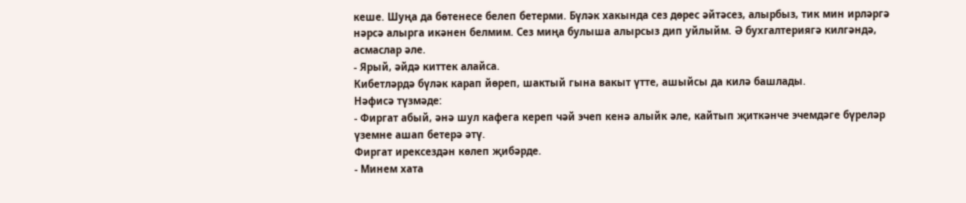кеше. Шуңа да бөтенесе белеп бетерми. Бүләк хакында сез дөрес әйтәсез, алырбыз, тик мин ирләргә нәрсә алырга икәнен белмим. Сез миңа булыша алырсыз дип уйлыйм. Ә бухгалтериягә килгәндә, асмаслар әле.
- Ярый, әйдә киттек алайса.
Кибетләрдә бүләк карап йөреп, шактый гына вакыт үтте, ашыйсы да килә башлады.
Нәфисә түзмәде:
- Фиргат абый, әнә шул кафега кереп чәй эчеп кенә алыйк әле, кайтып җиткәнче эчемдәге бүреләр үземне ашап бетерә әтү.
Фиргат ирексездән көлеп җибәрде.
- Минем хата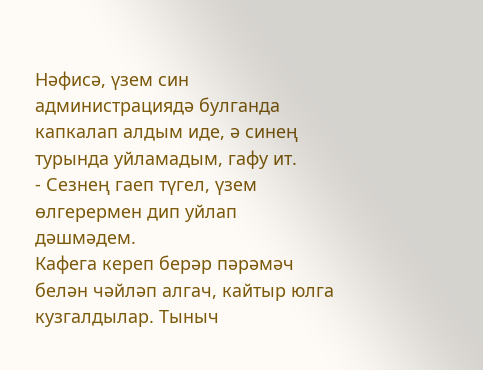Нәфисә, үзем син администрациядә булганда капкалап алдым иде, ә синең турында уйламадым, гафу ит.
- Сезнең гаеп түгел, үзем өлгерермен дип уйлап дәшмәдем.
Кафега кереп берәр пәрәмәч белән чәйләп алгач, кайтыр юлга кузгалдылар. Тыныч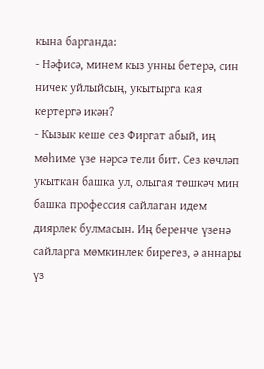кына барганда:
- Нәфисә, минем кыз унны бетерә, син ничек уйлыйсың, укытырга кая кертергә икән?
- Кызык кеше сез Фиргат абый, иң мөһиме үзе нәрсә тели бит. Сез көчләп укыткан башка ул, олыгая төшкәч мин башка профессия сайлаган идем диярлек булмасын. Иң беренче үзенә сайларга мөмкинлек бирегез, ә аннары үз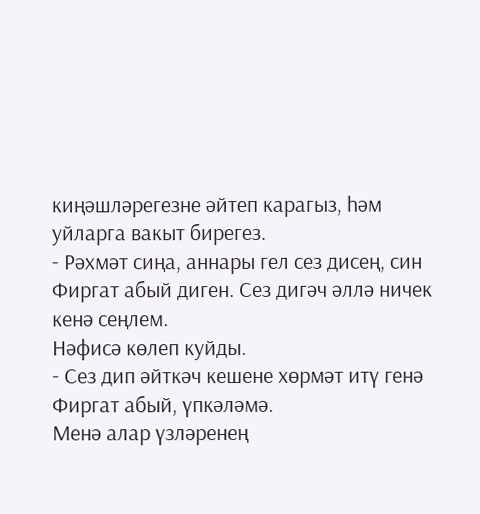киңәшләрегезне әйтеп карагыз, һәм уйларга вакыт бирегез.
- Рәхмәт сиңа, аннары гел сез дисең, син Фиргат абый диген. Сез дигәч әллә ничек кенә сеңлем.
Нәфисә көлеп куйды.
- Сез дип әйткәч кешене хөрмәт итү генә Фиргат абый, үпкәләмә.
Менә алар үзләренең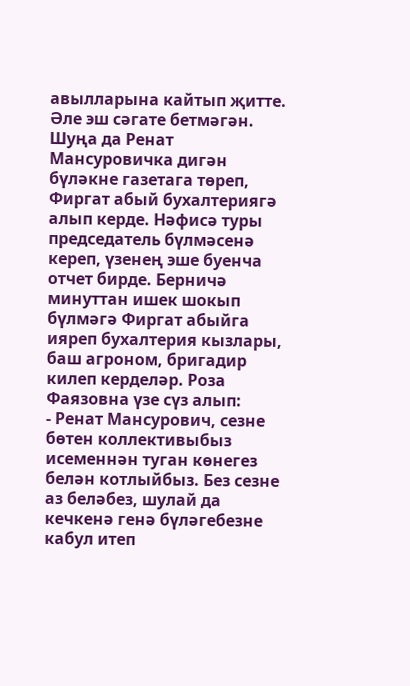авылларына кайтып җитте. Әле эш сәгате бетмәгән. Шуңа да Ренат Мансуровичка дигән бүләкне газетага төреп, Фиргат абый бухалтериягә алып керде. Нәфисә туры председатель бүлмәсенә кереп, үзенең эше буенча отчет бирде. Берничә минуттан ишек шокып бүлмәгә Фиргат абыйга ияреп бухалтерия кызлары, баш агроном, бригадир килеп керделәр. Роза Фаязовна үзе сүз алып:
- Ренат Мансурович, сезне бөтен коллективыбыз исеменнән туган көнегез белән котлыйбыз. Без сезне аз беләбез, шулай да кечкенә генә бүләгебезне кабул итеп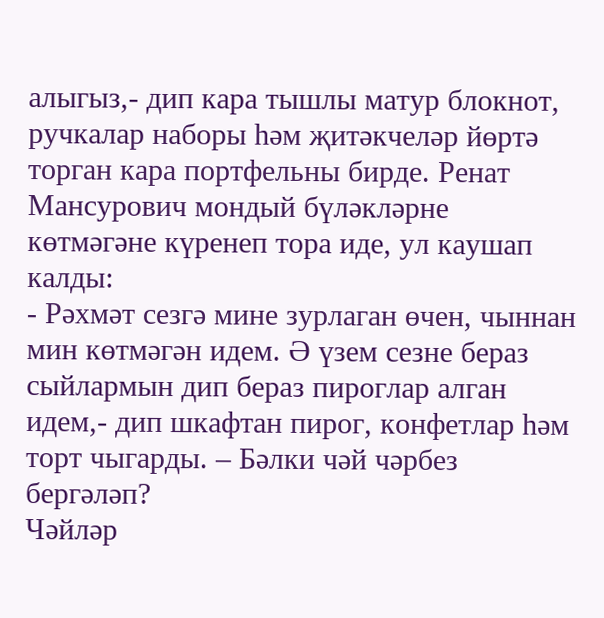алыгыз,- дип кара тышлы матур блокнот, ручкалар наборы һәм җитәкчеләр йөртә торган кара портфельны бирде. Ренат Мансурович мондый бүләкләрне көтмәгәне күренеп тора иде, ул каушап калды:
- Рәхмәт сезгә мине зурлаган өчен, чыннан мин көтмәгән идем. Ә үзем сезне бераз сыйлармын дип бераз пироглар алган идем,- дип шкафтан пирог, конфетлар һәм торт чыгарды. – Бәлки чәй чәрбез бергәләп?
Чәйләр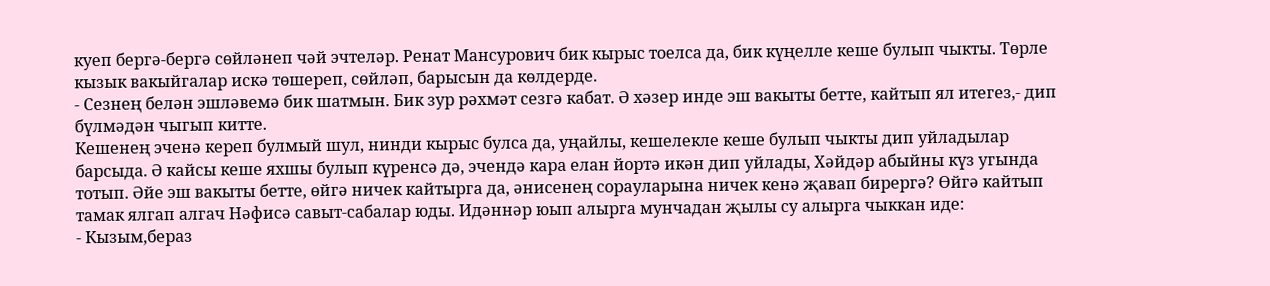куеп бергә-бергә сөйләнеп чәй эчтеләр. Ренат Мансурович бик кырыс тоелса да, бик күңелле кеше булып чыкты. Төрле кызык вакыйгалар искә төшереп, сөйләп, барысын да көлдерде.
- Сезнең белән эшләвемә бик шатмын. Бик зур рәхмәт сезгә кабат. Ә хәзер инде эш вакыты бетте, кайтып ял итегез,- дип бүлмәдән чыгып китте.
Кешенең эченә кереп булмый шул, нинди кырыс булса да, уңайлы, кешелекле кеше булып чыкты дип уйладылар барсыда. Ә кайсы кеше яхшы булып күренсә дә, эчендә кара елан йортә икән дип уйлады, Хәйдәр абыйны күз угында тотып. Әйе эш вакыты бетте, өйгә ничек кайтырга да, әнисенең сорауларына ничек кенә җавап бирергә? Өйгә кайтып тамак ялгап алгач Нәфисә савыт-сабалар юды. Идәннәр юып алырга мунчадан җылы су алырга чыккан иде:
- Кызым,бераз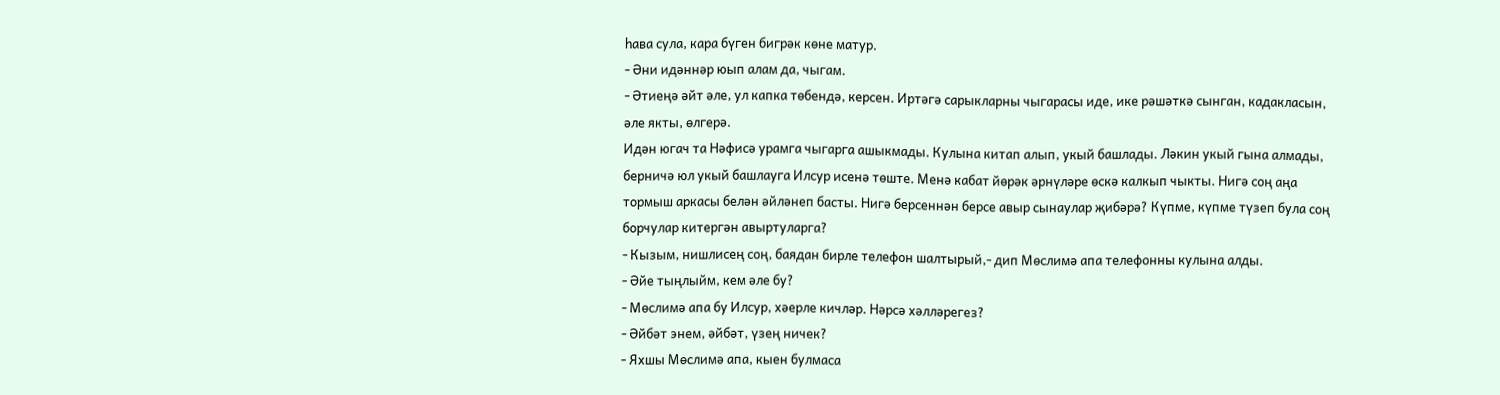һава сула, кара бүген бигрәк көне матур.
- Әни идәннәр юып алам да, чыгам.
- Әтиеңә әйт әле, ул капка төбендә, керсен. Иртәгә сарыкларны чыгарасы иде, ике рәшәткә сынган, кадакласын, әле якты, өлгерә.
Идән югач та Нәфисә урамга чыгарга ашыкмады. Кулына китап алып, укый башлады. Ләкин укый гына алмады, берничә юл укый башлауга Илсур исенә төште. Менә кабат йөрәк әрнүләре өскә калкып чыкты. Нигә соң аңа тормыш аркасы белән әйләнеп басты. Нигә берсеннән берсе авыр сынаулар җибәрә? Күпме, күпме түзеп була соң борчулар китергән авыртуларга?
- Кызым, нишлисең соң, баядан бирле телефон шалтырый,- дип Мөслимә апа телефонны кулына алды.
- Әйе тыңлыйм, кем әле бу?
- Мөслимә апа бу Илсур, хәерле кичләр. Нәрсә хәлләрегез?
- Әйбәт энем, әйбәт, үзең ничек?
- Яхшы Мөслимә апа, кыен булмаса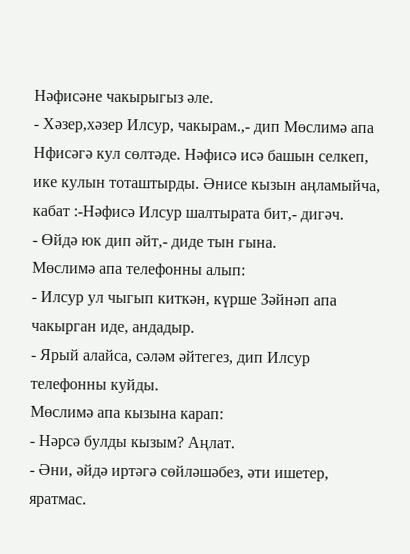Нәфисәне чакырыгыз әле.
- Хәзер,хәзер Илсур, чакырам.,- дип Мөслимә апа Нфисәгә кул сөлтәде. Нәфисә исә башын селкеп, ике кулын тоташтырды. Әнисе кызын аңламыйча, кабат :-Нәфисә Илсур шалтырата бит,- дигәч.
- Өйдә юк дип әйт,- диде тын гына.
Мөслимә апа телефонны алып:
- Илсур ул чыгып киткән, күрше Зәйнәп апа чакырган иде, андадыр.
- Ярый алайса, сәләм әйтегез, дип Илсур телефонны куйды.
Мөслимә апа кызына карап:
- Нәрсә булды кызым? Аңлат.
- Әни, әйдә иртәгә сөйләшәбез, әти ишетер, яратмас.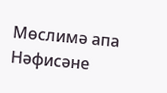Мөслимә апа Нәфисәне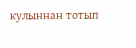кулыннан тотып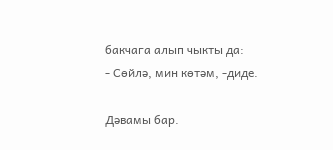бакчага алып чыкты да:
- Сөйлә, мин көтәм, -диде.

Дәвамы бар.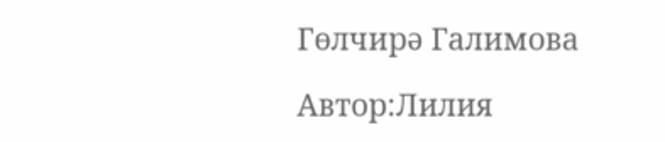Гөлчирә Галимова

Автор:Лилия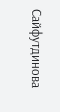Сайфутдинова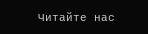Читайте нас